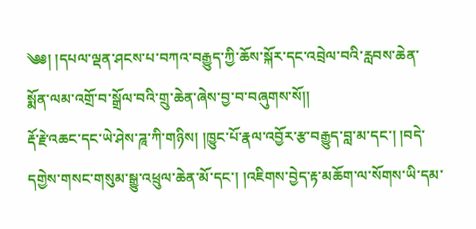༄༅། །དཔལ་ལྡན་ཤངས་པ་བཀའ་བརྒྱུད་ཀྱི་ཆོས་སྐོར་དང་འབྲེལ་བའི་རླབས་ཆེན་སྨོན་ལམ་འགྲོ་བ་སྒྲོལ་བའི་གྲུ་ཆེན་ཞེས་བྱ་བ་བཞུགས་སོ།།
རྡོ་རྗེ་འཆང་དང་ཡེ་ཤེས་ཌཱ་ཀི་གཉིས། །ཁྱུང་པོ་རྣལ་འབྱོར་རྩ་བརྒྱུད་བླ་མ་དང་། །བདེ་དགྱེས་གསང་གསུམ་སྒྱུ་འཕྲུལ་ཆེན་མོ་དང་། །འཇིགས་བྱེད་རྟ་མཆོག་ལ་སོགས་ཡི་དམ་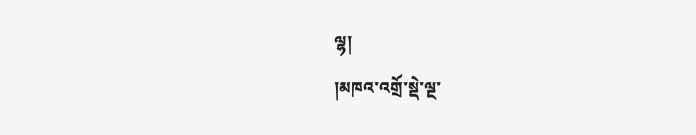ལྷ།
།མཁའ་འགྲོ་སྡེ་ལྔ་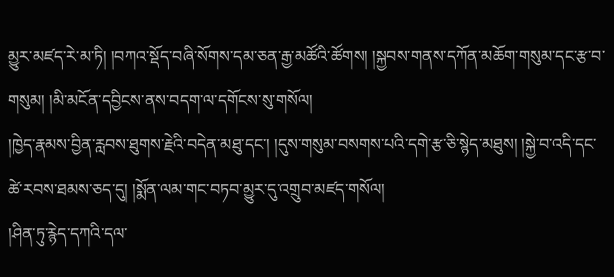མྱུར་མཛད་རེ་མ་ཏི། །བཀའ་སྡོད་བཞི་སོགས་དམ་ཅན་རྒྱ་མཚོའི་ཚོགས། །སྐྱབས་གནས་དཀོན་མཆོག་གསུམ་དང་རྩ་བ་གསུམ། །མི་མངོན་དབྱིངས་ནས་བདག་ལ་དགོངས་སུ་གསོལ།
།ཁྱེད་རྣམས་བྱིན་རླབས་ཐུགས་རྗེའི་བདེན་མཐུ་དང་། །དུས་གསུམ་བསགས་པའི་དགེ་རྩ་ཅི་སྙེད་མཐུས། །སྐྱེ་བ་འདི་དང་ཚེ་རབས་ཐམས་ཅད་དུ། །སྨོན་ལམ་གང་བཏབ་མྱུར་དུ་འགྲུབ་མཛད་གསོལ།
།ཤིན་ཏུ་རྙེད་དཀའི་དལ་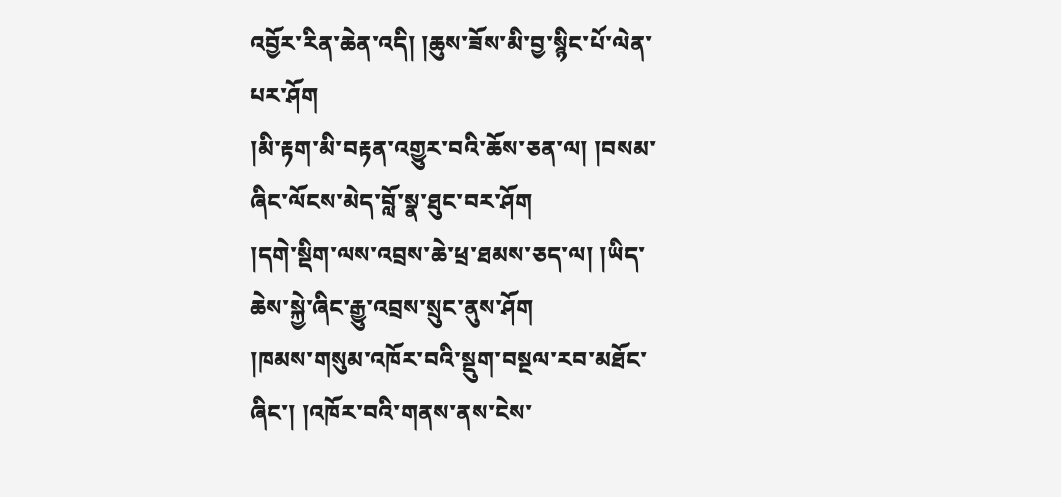འབྱོར་རིན་ཆེན་འདི། །ཆུས་ཟོས་མི་བྱ་སྙིང་པོ་ལེན་པར་ཤོག
།མི་རྟག་མི་བརྟན་འགྱུར་བའི་ཆོས་ཅན་ལ། །བསམ་ཞིང་ལོངས་མེད་བློ་སྣ་ཐུང་བར་ཤོག
།དགེ་སྡིག་ལས་འབྲས་ཆེ་ཕྲ་ཐམས་ཅད་ལ། །ཡིད་ཆེས་སྐྱེ་ཞིང་རྒྱུ་འབྲས་སྲུང་ནུས་ཤོག
།ཁམས་གསུམ་འཁོར་བའི་སྡུག་བསྔལ་རབ་མཐོང་ཞིང་། །འཁོར་བའི་གནས་ནས་ངེས་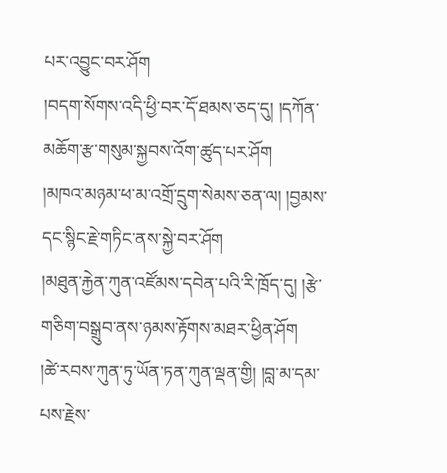པར་འབྱུང་བར་ཤོག
།བདག་སོགས་འདི་ཕྱི་བར་དོ་ཐམས་ཅད་དུ། །དཀོན་མཆོག་རྩ་གསུམ་སྐྱབས་འོག་ཚུད་པར་ཤོག
།མཁའ་མཉམ་ཕ་མ་འགྲོ་དྲུག་སེམས་ཅན་ལ། །བྱམས་དང་སྙིང་རྗེ་གཏིང་ནས་སྐྱེ་བར་ཤོག
།མཐུན་རྐྱེན་ཀུན་འཛོམས་དབེན་པའི་རི་ཁྲོད་དུ། །རྩེ་གཅིག་བསྒྲུབ་ནས་ཉམས་རྟོགས་མཐར་ཕྱིན་ཤོག
།ཚེ་རབས་ཀུན་ཏུ་ཡོན་ཏན་ཀུན་ལྡན་གྱི། །བླ་མ་དམ་པས་རྗེས་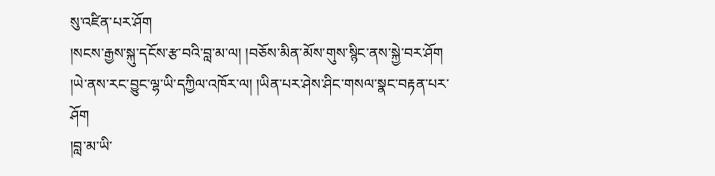སུ་འཛིན་པར་ཤོག
།སངས་རྒྱས་སྐུ་དངོས་རྩ་བའི་བླ་མ་ལ། །བཅོས་མིན་མོས་གུས་སྙིང་ནས་སྐྱེ་བར་ཤོག
།ཡེ་ནས་རང་བྱུང་ལྷ་ཡི་དཀྱིལ་འཁོར་ལ། །ཡིན་པར་ཤེས་ཤིང་གསལ་སྣང་བརྟན་པར་ཤོག
།བླ་མ་ཡི་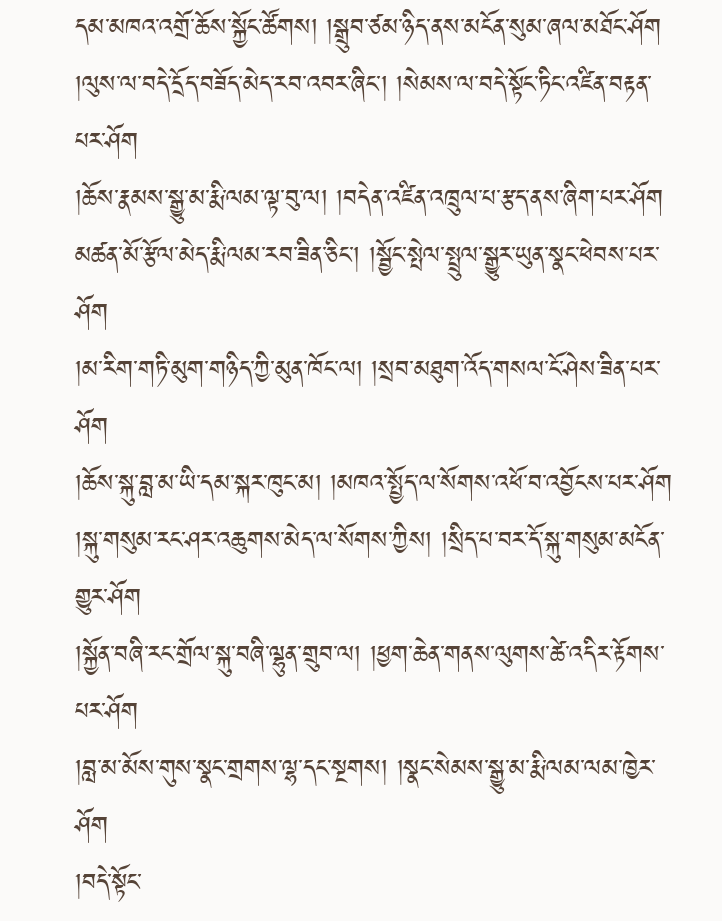དམ་མཁའ་འགྲོ་ཆོས་སྐྱོང་ཚོགས། །སྒྲུབ་ཙམ་ཉིད་ནས་མངོན་སུམ་ཞལ་མཐོང་ཤོག
།ལུས་ལ་བདེ་དྲོད་བཟོད་མེད་རབ་འབར་ཞིང་། །སེམས་ལ་བདེ་སྟོང་ཏིང་འཛིན་བརྟན་པར་ཤོག
།ཆོས་རྣམས་སྒྱུ་མ་རྨི་ལམ་ལྟ་བུ་ལ། །བདེན་འཛིན་འཁྲུལ་པ་རྩད་ནས་ཞིག་པར་ཤོག
མཚན་མོ་རྩོལ་མེད་རྨི་ལམ་རབ་ཟིན་ཅིང་། །སྦྱོང་སྤེལ་སྤྲུལ་སྒྱུར་ཡུན་སྣང་ཕེབས་པར་ཤོག
།མ་རིག་གཏི་མུག་གཉིད་ཀྱི་མུན་ཁོང་ལ། །སྲབ་མཐུག་འོད་གསལ་ངོ་ཤེས་ཟིན་པར་ཤོག
།ཆོས་སྐུ་བླ་མ་ཡི་དམ་སྐར་ཁུང་མ། །མཁའ་སྤྱོད་ལ་སོགས་འཕོ་བ་འབྱོངས་པར་ཤོག
།སྐུ་གསུམ་རང་ཤར་འཆུགས་མེད་ལ་སོགས་ཀྱིས། །སྲིད་པ་བར་དོ་སྐུ་གསུམ་མངོན་གྱུར་ཤོག
།སྐྱོན་བཞི་རང་གྲོལ་སྐུ་བཞི་ལྷུན་གྲུབ་ལ། །ཕྱག་ཆེན་གནས་ལུགས་ཚེ་འདིར་རྟོགས་པར་ཤོག
།བླ་མ་མོས་གུས་སྣང་གྲགས་ལྷ་དང་སྔགས། །སྣང་སེམས་སྒྱུ་མ་རྨི་ལམ་ལམ་ཁྱེར་ཤོག
།བདེ་སྟོང་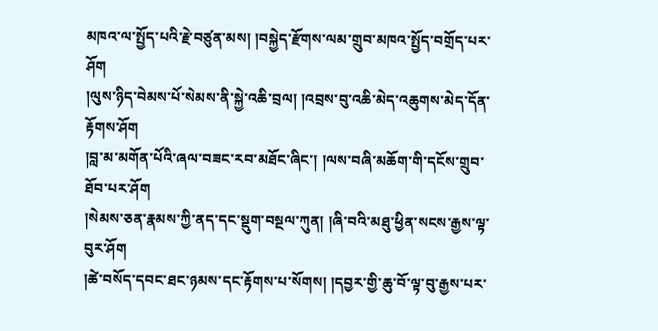མཁའ་ལ་སྤྱོད་པའི་རྗེ་བཙུན་མས། །བསྐྱེད་རྫོགས་ལམ་གྲུབ་མཁའ་སྤྱོད་བགྲོད་པར་ཤོག
།ལུས་ཉིད་བེམས་པོ་སེམས་ནི་སྐྱེ་འཆི་བྲལ། །འབྲས་བུ་འཆི་མེད་འཆུགས་མེད་དོན་རྟོགས་ཤོག
།བླ་མ་མགོན་པོའི་ཞལ་བཟང་རབ་མཐོང་ཞིང་། །ལས་བཞི་མཆོག་གི་དངོས་གྲུབ་ཐོབ་པར་ཤོག
།སེམས་ཅན་རྣམས་ཀྱི་ནད་དང་སྡུག་བསྔལ་ཀུན། །ཞི་བའི་མཐུ་ཕྱིན་སངས་རྒྱས་ལྟ་བུར་ཤོག
།ཚེ་བསོད་དབང་ཐང་ཉམས་དང་རྟོགས་པ་སོགས། །དབྱར་གྱི་ཆུ་བོ་ལྟ་བུ་རྒྱས་པར་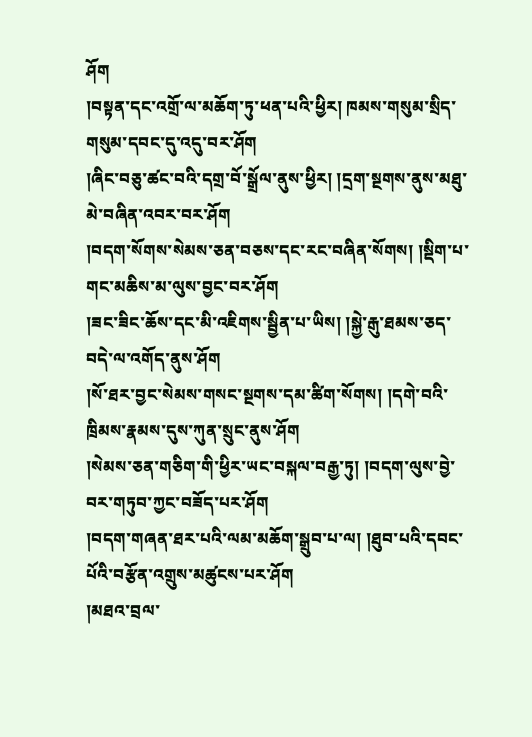ཤོག
།བསྟན་དང་འགྲོ་ལ་མཆོག་ཏུ་ཕན་པའི་ཕྱིར། ཁམས་གསུམ་སྲིད་གསུམ་དབང་དུ་འདུ་བར་ཤོག
།ཞིང་བཅུ་ཚང་བའི་དགྲ་བོ་སྒྲོལ་ནུས་ཕྱིར། །དྲག་སྔགས་ནུས་མཐུ་མེ་བཞིན་འབར་བར་ཤོག
།བདག་སོགས་སེམས་ཅན་བཅས་དང་རང་བཞིན་སོགས། །སྡིག་པ་གང་མཆིས་མ་ལུས་བྱང་བར་ཤོག
།ཟང་ཟིང་ཆོས་དང་མི་འཇིགས་སྦྱིན་པ་ཡིས། །སྐྱེ་རྒུ་ཐམས་ཅད་བདེ་ལ་འགོད་ནུས་ཤོག
།སོ་ཐར་བྱང་སེམས་གསང་སྔགས་དམ་ཚིག་སོགས། །དགེ་བའི་ཁྲིམས་རྣམས་དུས་ཀུན་སྲུང་ནུས་ཤོག
།སེམས་ཅན་གཅིག་གི་ཕྱིར་ཡང་བསྐལ་བརྒྱ་ཏུ། །བདག་ལུས་བྱེ་བར་གཏུབ་ཀྱང་བཟོད་པར་ཤོག
།བདག་གཞན་ཐར་པའི་ལམ་མཆོག་སྒྲུབ་པ་ལ། །ཐུབ་པའི་དབང་པོའི་བརྩོན་འགྲུས་མཚུངས་པར་ཤོག
།མཐའ་བྲལ་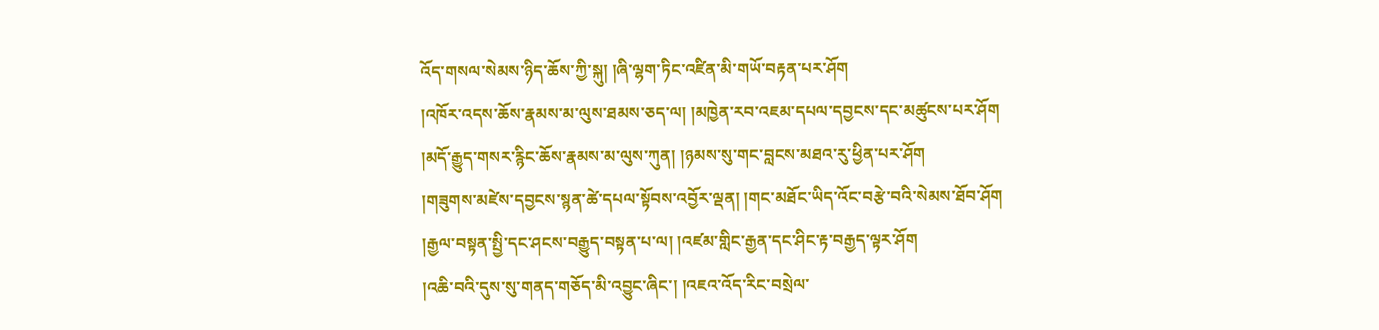འོད་གསལ་སེམས་ཉིད་ཆོས་ཀྱི་སྐུ། །ཞི་ལྷག་ཏིང་འཛིན་མི་གཡོ་བརྟན་པར་ཤོག
།འཁོར་འདས་ཆོས་རྣམས་མ་ལུས་ཐམས་ཅད་ལ། །མཁྱེན་རབ་འཇམ་དཔལ་དབྱངས་དང་མཚུངས་པར་ཤོག
།མདོ་རྒྱུད་གསར་རྙིང་ཆོས་རྣམས་མ་ལུས་ཀུན། །ཉམས་སུ་གང་བླངས་མཐའ་རུ་ཕྱིན་པར་ཤོག
།གཟུགས་མཛེས་དབྱངས་སྙན་ཚེ་དཔལ་སྟོབས་འབྱོར་ལྡན། །གང་མཐོང་ཡིད་འོང་བརྩེ་བའི་སེམས་ཐོབ་ཤོག
།རྒྱལ་བསྟན་སྤྱི་དང་ཤངས་བརྒྱུད་བསྟན་པ་ལ། །འཛམ་གླིང་རྒྱན་དང་ཤིང་རྟ་བརྒྱད་ལྟར་ཤོག
།འཆི་བའི་དུས་སུ་གནད་གཅོད་མི་འབྱུང་ཞིང་། །འཇའ་འོད་རིང་བསྲེལ་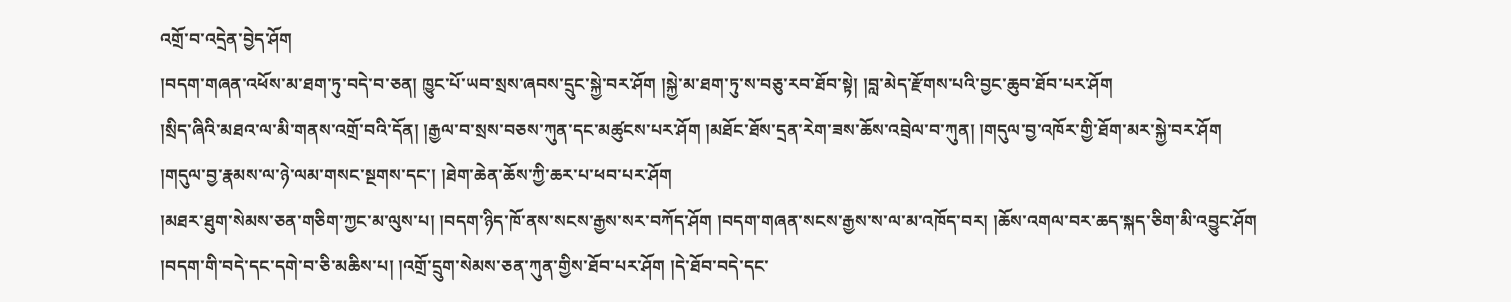འགྲོ་བ་འདྲེན་བྱེད་ཤོག
།བདག་གཞན་འཕོས་མ་ཐག་ཏུ་བདེ་བ་ཅན། ཁྱུང་པོ་ཡབ་སྲས་ཞབས་དྲུང་སྐྱེ་བར་ཤོག །སྐྱེ་མ་ཐག་ཏུ་ས་བཅུ་རབ་ཐོབ་སྟེ། །བླ་མེད་རྫོགས་པའི་བྱང་ཆུབ་ཐོབ་པར་ཤོག
།སྲིད་ཞིའི་མཐའ་ལ་མི་གནས་འགྲོ་བའི་དོན། །རྒྱལ་བ་སྲས་བཅས་ཀུན་དང་མཚུངས་པར་ཤོག །མཐོང་ཐོས་དྲན་རེག་ཟས་ཆོས་འབྲེལ་བ་ཀུན། །གདུལ་བྱ་འཁོར་གྱི་ཐོག་མར་སྐྱེ་བར་ཤོག
།གདུལ་བྱ་རྣམས་ལ་ཉེ་ལམ་གསང་སྔགས་དང་། །ཐེག་ཆེན་ཆོས་ཀྱི་ཆར་པ་ཕབ་པར་ཤོག
།མཐར་ཐུག་སེམས་ཅན་གཅིག་ཀྱང་མ་ལུས་པ། །བདག་ཉིད་ཁོ་ནས་སངས་རྒྱས་སར་བཀོད་ཤོག །བདག་གཞན་སངས་རྒྱས་ས་ལ་མ་འཁོད་བར། །ཆོས་འགལ་བར་ཆད་སྐད་ཅིག་མི་འབྱུང་ཤོག
།བདག་གི་བདེ་དང་དགེ་བ་ཅི་མཆིས་པ། །འགྲོ་དྲུག་སེམས་ཅན་ཀུན་གྱིས་ཐོབ་པར་ཤོག །དེ་ཐོབ་བདེ་དང་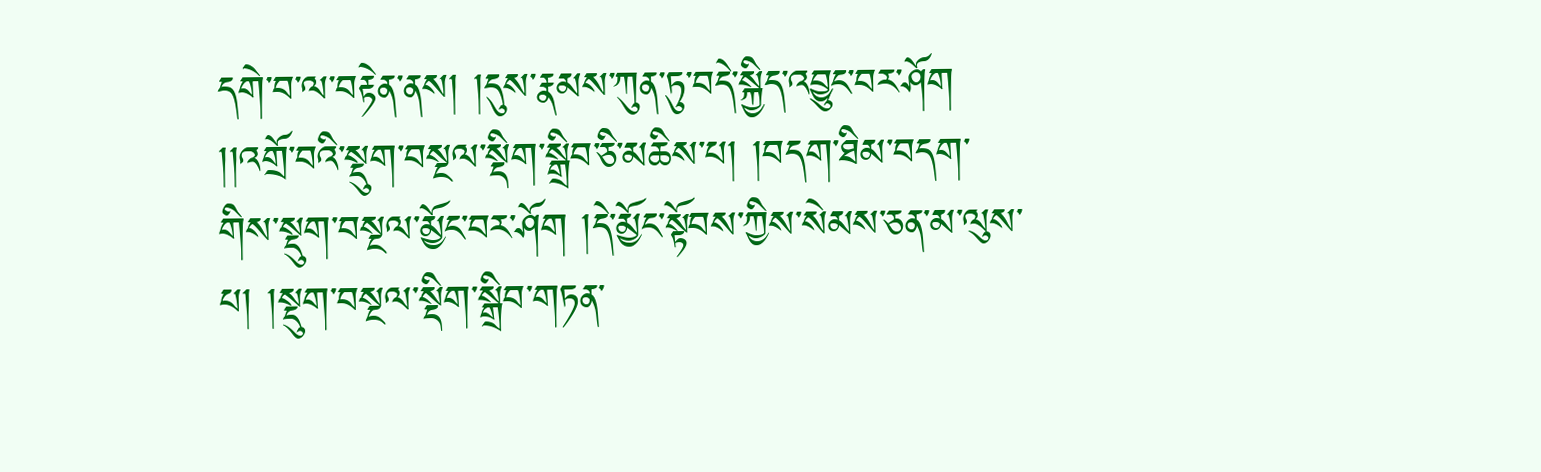དགེ་བ་ལ་བརྟེན་ནས། །དུས་རྣམས་ཀུན་ཏུ་བདེ་སྐྱིད་འབྱུང་བར་ཤོག
།།འགྲོ་བའི་སྡུག་བསྔལ་སྡིག་སྒྲིབ་ཅི་མཆིས་པ། །བདག་ཐིམ་བདག་གིས་སྡུག་བསྔལ་མྱོང་བར་ཤོག །དེ་མྱོང་སྟོབས་ཀྱིས་སེམས་ཅན་མ་ལུས་པ། །སྡུག་བསྔལ་སྡིག་སྒྲིབ་གཏན་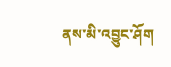ནས་མི་འབྱུང་ཤོག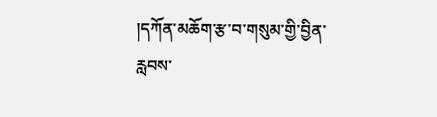།དཀོན་མཆོག་རྩ་བ་གསུམ་གྱི་བྱིན་རླབས་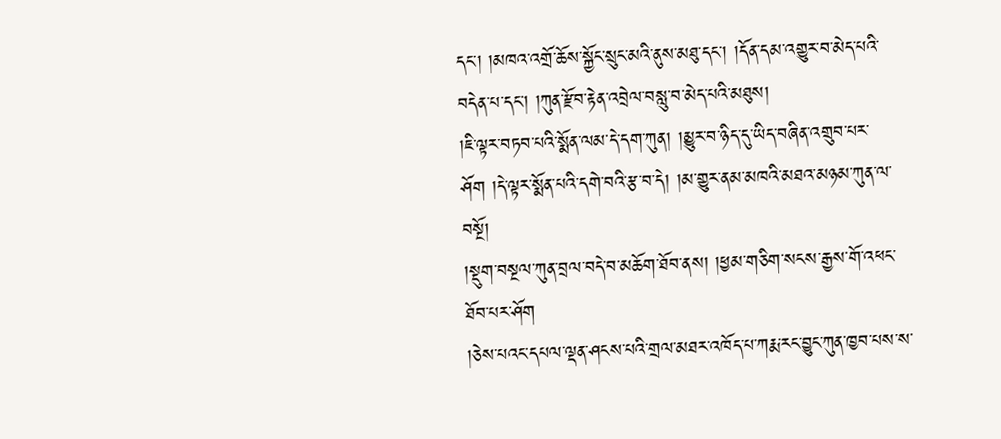དང་། །མཁའ་འགྲོ་ཆོས་སྐྱོང་སྲུང་མའི་ནུས་མཐུ་དང་། །དོན་དམ་འགྱུར་བ་མེད་པའི་བདེན་པ་དང་། །ཀུན་རྫོབ་རྟེན་འབྲེལ་བསླུ་བ་མེད་པའི་མཐུས།
།ཇི་ལྟར་བཏབ་པའི་སྨོན་ལམ་དེ་དག་ཀུན། །མྱུར་བ་ཉིད་དུ་ཡིད་བཞིན་འགྲུབ་པར་ཤོག །དེ་ལྟར་སྨོན་པའི་དགེ་བའི་རྩ་བ་དེ། །མ་གྱུར་ནམ་མཁའི་མཐའ་མཉམ་ཀུན་ལ་བསྔོ།
།སྡུག་བསྔལ་ཀུན་བྲལ་བདེ་བ་མཆོག་ཐོབ་ནས། །ཕྱམ་གཅིག་སངས་རྒྱས་གོ་འཕང་ཐོབ་པར་ཤོག
།ཅེས་པའང་དཔལ་ལྡན་ཤངས་པའི་གྲལ་མཐར་འཁོད་པ་ཀརྨ་རང་བྱུང་ཀུན་ཁྱབ་པས་ས་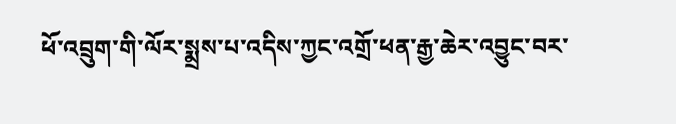ཕོ་འབྲུག་གི་ལོར་སྨྲས་པ་འདིས་ཀྱང་འགྲོ་ཕན་རྒྱ་ཆེར་འབྱུང་བར་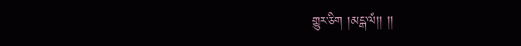གྱུར་ཅིག །མངྒ་ལཾ།། །།